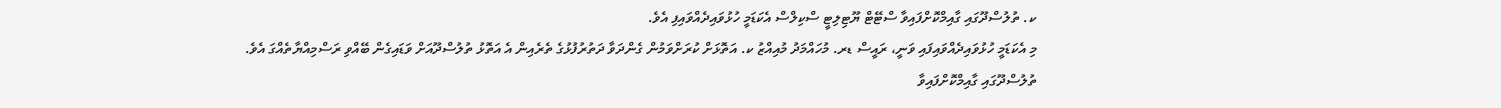ކ. ތުލުސްދޫގައި ގާއިމްކޮށްފައިވާ ސްޓޭޓް ޔޫޓިލިޓީ ސްކިލްސް އެކަޑަމީ ހުޅުވައިދެއްވައިފި އެވެ.
މި އެކަޑަމީ ހުޅުވައިދެއްވައިފައި ވަނީ، ރައީސް ޑރ. މުހައްމަދު މުއިއްޒު ކ. އަތޮޅަށް ކުރަށްވަމުން ގެންދަވާ ދަތުރުފުޅުގެ ތެރެއިން އެ އަތޮޅު ތުލުސްދޫއަށް ވަޑައިގެން ބޭއްވި ރަސްމިއްޔާތެއްގަ އެވެ.
ތުލުސްދޫގައި ގާއިމްކޮށްފައިވާ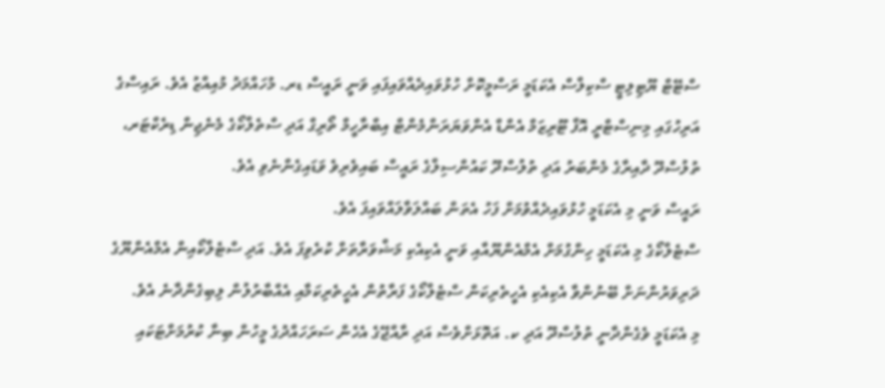ސްޓޭޓް ޔޫޓިލިޓީ ސްކިލްސް އެކަޑަމީ ރަސްމީކޮށް ހުޅުވައިދެއްވައިފައި ވަނީ ރައީސް ޑރ. މުހައްމަދު މުއިއްޒު އެވެ. ރައިސްގެ އަރިހުގައި މިނިސްޓްރީ އޮފް ޓޫރިޒަމް އެންޑް އެންވަޔަރަންމެންޓް އިބްރާހީމް ތޯރިގް އަދި ސްތެލްކޯގެ މެނެޖިން ޑިރެކްޓަރ، ތުލުސްދޫ ދާއިރާގެ މެންބަރު އަދި ތުލުސްދޫ ކައުންސިލްގެ ރައީސް ބައިވެރިވެ ވަޑައިގެންނެވި އެވެ.
ރައީސް ވަނީ މި އެކަޑަމީ ހުޅުވައިދެއްވުމަށް ފަހު އެތަން ބައްލަވާލައްވައިފަ އެވެ.
ސްޓެލްކޯގެ މި އެކަޑަމީ ހިންގުމަށް އެމްއެންޔޫއާއި ވަނީ އެކިއެކި މަޝްވަރާތަށް ކުރެވިފަ އެވެ. އަދި ސްޓެލްކޯއިން އެމްއެންޔޫގެ ދަރިވަރުންނަށް ބޭނުންވާ އެކިއެކި އެހީތެރިކަން ސްޓެލްކޯގެ ފަރާތުން އެހީތެރިކަމާއި އެއްބާރުލުން ލިބިގެންދާނެ އެވެ.
މި އެކަޑަމީ ވެގެންދާނީ ތުލުސްދޫ އަދި ކ. އަތޮޅަށްވެސް އަދި ރާއްޖޭގެ އެހެން ސަރަހައްދުގެ މީހުން ބިނާ ކުރުމަށްޓަކައި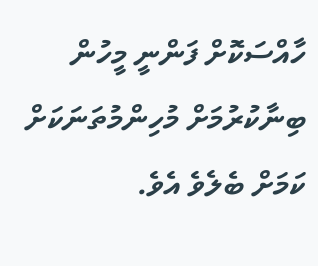ހާއްސަކޮށް ފަންނީ މީހުން ބިނާކުރުމަށް މުހިންމުތަނަކަށް ކަމަށް ބެލެވެ އެވެ.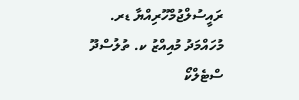ރައީސުލްޖުމްހޫރިއްޔާ ޑރ. މުހައްމަދު މުއިއްޒު ކ. ތުލުސްދޫ ސްޓެލްކޯ